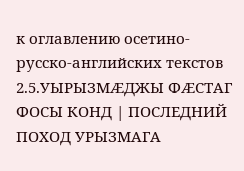к оглавлению осетино-русско-английских текстов
2.5.УЫРЫЗМӔДЖЫ ФӔСТАГ ФОСЫ КОНД | ПОСЛЕДНИЙ ПОХОД УРЫЗМАГА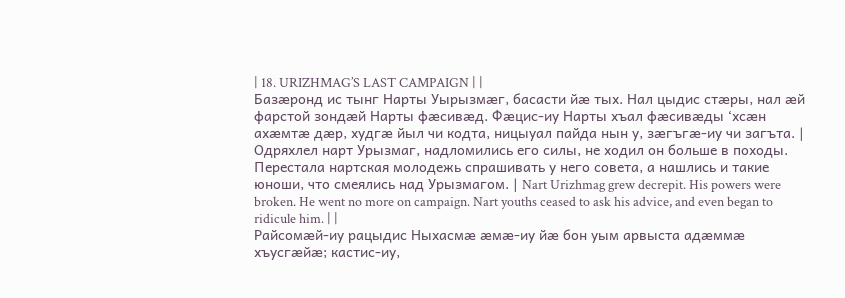| 18. URIZHMAG’S LAST CAMPAIGN | |
Базӕронд ис тынг Нарты Уырызмӕг, басасти йӕ тых. Нал цыдис стӕры, нал ӕй фарстой зондӕй Нарты фӕсивӕд. Фӕцис-иу Нарты хъал фӕсивӕды ‘хсӕн ахӕмтӕ дӕр, худгӕ йыл чи кодта, ницыуал пайда нын у, зӕгъгӕ-иу чи загъта. | Одряхлел нарт Урызмаг, надломились его силы, не ходил он больше в походы. Перестала нартская молодежь спрашивать у него совета, а нашлись и такие юноши, что смеялись над Урызмагом. | Nart Urizhmag grew decrepit. His powers were broken. He went no more on campaign. Nart youths ceased to ask his advice, and even began to ridicule him. | |
Райсомӕй-иу рацыдис Ныхасмӕ ӕмӕ-иу йӕ бон уым арвыста адæммæ хъусгӕйӕ; кастис-иу,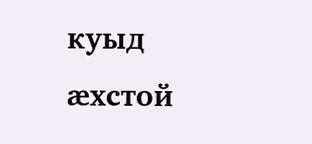куыд ӕхстой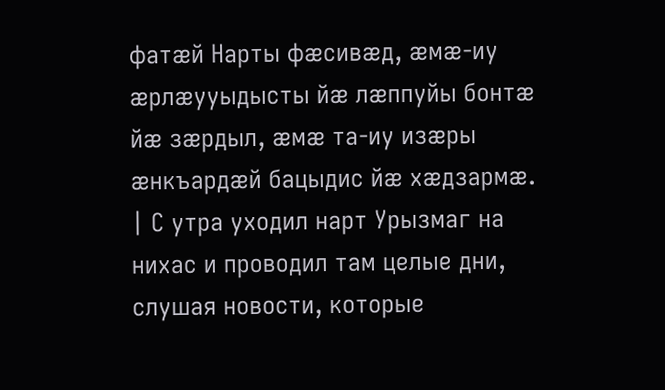фатӕй Нарты фæсивæд, ӕмӕ-иу ӕрлӕууыдысты йӕ лæппуйы бонтӕ йӕ зӕрдыл, ӕмӕ та-иу изӕры ӕнкъардӕй бацыдис йӕ хæдзармæ. | С утра уходил нарт Урызмаг на нихас и проводил там целые дни, слушая новости, которые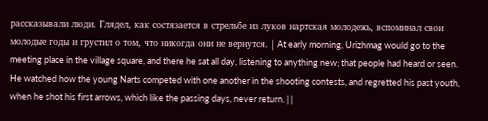рассказывали люди. Глядел, как состязается в стрельбе из луков нартская молодежь, вспоминал свои молодые годы и грустил о том, что никогда они не вернутся. | At early morning, Urizhmag would go to the meeting place in the village square, and there he sat all day, listening to anything new; that people had heard or seen. He watched how the young Narts competed with one another in the shooting contests, and regretted his past youth, when he shot his first arrows, which like the passing days, never return. | |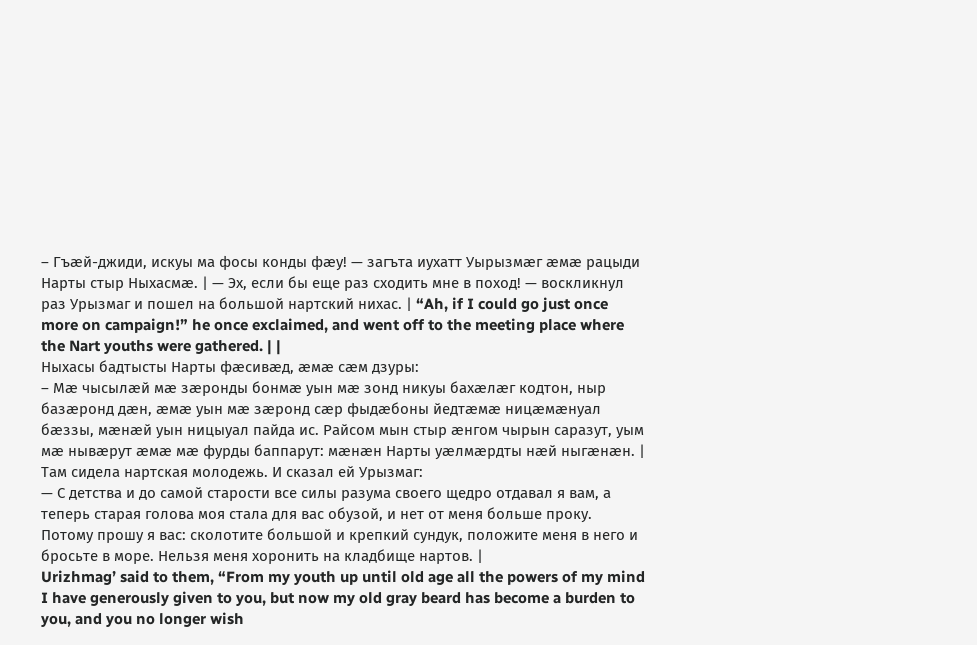– Гъæй-джиди, искуы ма фосы конды фӕу! — загъта иухатт Уырызмæг ӕмӕ рацыди Нарты стыр Ныхасмӕ. | — Эх, если бы еще раз сходить мне в поход! — воскликнул раз Урызмаг и пошел на большой нартский нихас. | “Ah, if I could go just once more on campaign!” he once exclaimed, and went off to the meeting place where the Nart youths were gathered. | |
Ныхасы бадтысты Нарты фæсивæд, ӕмӕ сӕм дзуры:
– Мæ чысылӕй мӕ зӕронды бонмӕ уын мӕ зонд никуы бахӕлӕг кодтон, ныр базӕронд дӕн, ӕмӕ уын мӕ зӕронд сӕр фыдӕбоны йедтӕмӕ ницӕмӕнуал бӕззы, мӕнӕй уын ницыуал пайда ис. Райсом мын стыр ӕнгом чырын саразут, уым мӕ нывӕрут ӕмӕ мӕ фурды баппарут: мӕнӕн Нарты уӕлмӕрдты нӕй ныгӕнӕн. |
Там сидела нартская молодежь. И сказал ей Урызмаг:
— С детства и до самой старости все силы разума своего щедро отдавал я вам, а теперь старая голова моя стала для вас обузой, и нет от меня больше проку. Потому прошу я вас: сколотите большой и крепкий сундук, положите меня в него и бросьте в море. Нельзя меня хоронить на кладбище нартов. |
Urizhmag’ said to them, “From my youth up until old age all the powers of my mind I have generously given to you, but now my old gray beard has become a burden to you, and you no longer wish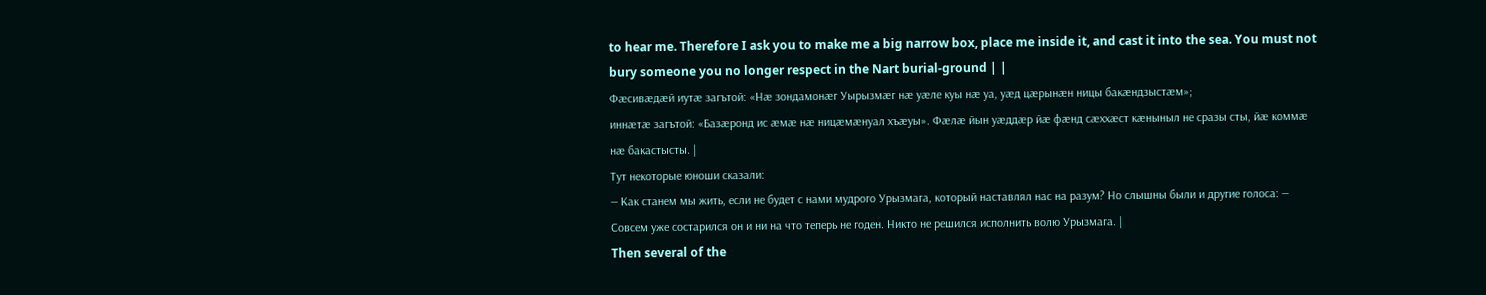to hear me. Therefore I ask you to make me a big narrow box, place me inside it, and cast it into the sea. You must not bury someone you no longer respect in the Nart burial-ground | |
Фӕсивӕдӕй иутӕ загътой: «Нӕ зондамонӕг Уырызмӕг нӕ уӕле куы нӕ уа, уӕд цӕрынӕн ницы бакӕндзыстӕм»;
иннӕтӕ загътой: «Базӕронд ис ӕмӕ нӕ ницӕмӕнуал хъӕуы». Фӕлӕ йын уӕддӕр йӕ фӕнд сӕххӕст кӕныныл не сразы сты, йӕ коммӕ нӕ бакастысты. |
Тут некоторые юноши сказали:
— Как станем мы жить, если не будет с нами мудрого Урызмага, который наставлял нас на разум? Но слышны были и другие голоса: — Совсем уже состарился он и ни на что теперь не годен. Никто не решился исполнить волю Урызмага. |
Then several of the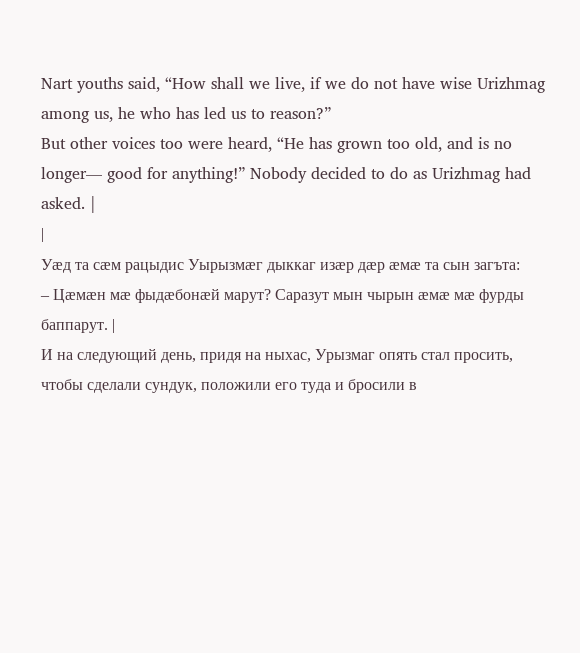Nart youths said, “How shall we live, if we do not have wise Urizhmag among us, he who has led us to reason?”
But other voices too were heard, “He has grown too old, and is no longer— good for anything!” Nobody decided to do as Urizhmag had asked. |
|
Уӕд та сӕм рацыдис Уырызмӕг дыккаг изӕр дӕр ӕмӕ та сын загъта:
– Цӕмӕн мӕ фыдӕбонӕй марут? Саразут мын чырын ӕмӕ мӕ фурды баппарут. |
И на следующий день, придя на ныхас, Урызмаг опять стал просить, чтобы сделали сундук, положили его туда и бросили в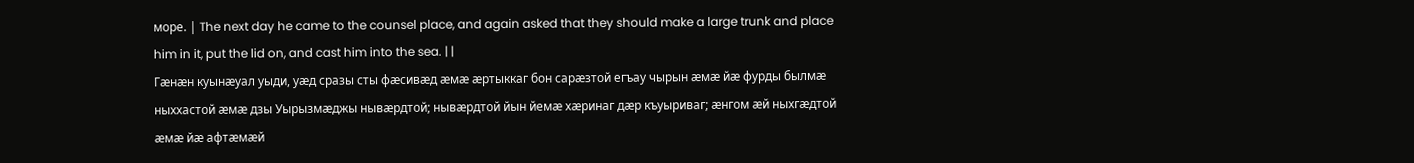море. | The next day he came to the counsel place, and again asked that they should make a large trunk and place him in it, put the lid on, and cast him into the sea. | |
Гӕнӕн куынӕуал уыди, уӕд сразы сты фӕсивӕд ӕмӕ ӕртыккаг бон сарӕзтой егъау чырын ӕмӕ йӕ фурды былмӕ ныххастой ӕмӕ дзы Уырызмӕджы нывӕрдтой; нывӕрдтой йын йемӕ хӕринаг дӕр къуыриваг; ӕнгом ӕй ныхгӕдтой ӕмӕ йӕ афтӕмӕй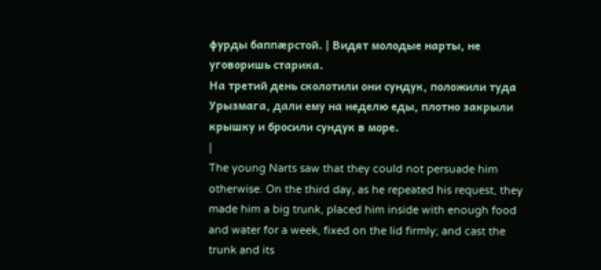фурды баппӕрстой. | Видят молодые нарты, не уговоришь старика.
На третий день сколотили они сундук, положили туда Урызмага, дали ему на неделю еды, плотно закрыли крышку и бросили сундук в море.
|
The young Narts saw that they could not persuade him otherwise. On the third day, as he repeated his request, they made him a big trunk, placed him inside with enough food and water for a week, fixed on the lid firmly; and cast the trunk and its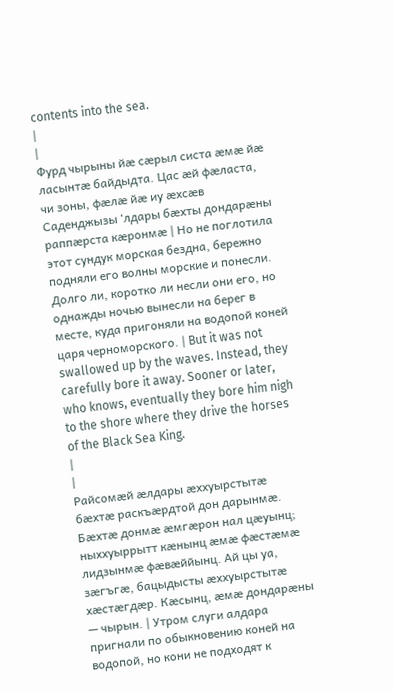contents into the sea.
|
|
Фурд чырыны йӕ сӕрыл систа ӕмӕ йӕ ласынтӕ байдыдта. Цас ӕй фӕласта, чи зоны, фӕлӕ йӕ иу ӕхсӕв Саденджызы ‘лдары бӕхты дондарӕны раппӕрста кӕронмӕ | Но не поглотила этот сундук морская бездна, бережно подняли его волны морские и понесли. Долго ли, коротко ли несли они его, но однажды ночью вынесли на берег в месте, куда пригоняли на водопой коней царя черноморского. | But it was not swallowed up by the waves. Instead, they carefully bore it away. Sooner or later, who knows, eventually they bore him nigh to the shore where they drive the horses of the Black Sea King.
|
|
Райсомӕй ӕлдары ӕххуырстытӕ бӕхтӕ раскъӕрдтой дон дарынмӕ. Бӕхтӕ донмӕ ӕмгӕрон нал цӕуынц; ныххуыррытт кӕнынц ӕмӕ фӕстӕмӕ лидзынмӕ фӕвӕййынц. Ай цы уа, зӕгъгӕ, бацыдысты ӕххуырстытӕ хӕстӕгдӕр. Кӕсынц, ӕмӕ дондарӕны — чырын. | Утром слуги алдара пригнали по обыкновению коней на водопой, но кони не подходят к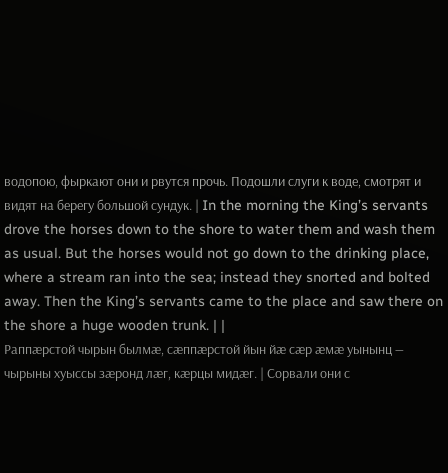водопою, фыркают они и рвутся прочь. Подошли слуги к воде, смотрят и видят на берегу большой сундук. | In the morning the King’s servants drove the horses down to the shore to water them and wash them as usual. But the horses would not go down to the drinking place, where a stream ran into the sea; instead they snorted and bolted away. Then the King’s servants came to the place and saw there on the shore a huge wooden trunk. | |
Раппӕрстой чырын былмӕ, сӕппӕрстой йын йӕ сӕр ӕмӕ уынынц — чырыны хуыссы зӕронд лӕг, кӕрцы мидӕг. | Сорвали они с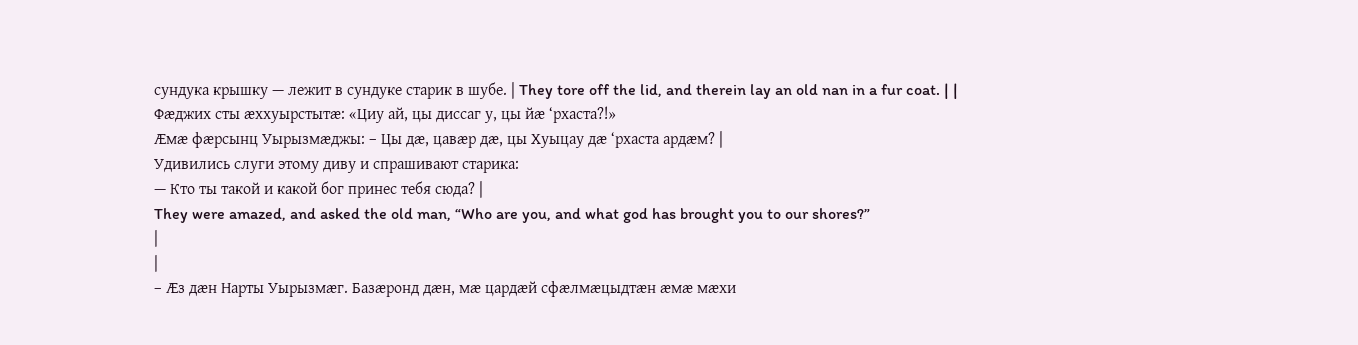сундука крышку — лежит в сундуке старик в шубе. | They tore off the lid, and therein lay an old nan in a fur coat. | |
Фӕджих сты ӕххуырстытӕ: «Циу ай, цы диссаг у, цы йӕ ‘рхаста?!»
Ӕмӕ фӕрсынц Уырызмӕджы: – Цы дӕ, цавӕр дӕ, цы Хуыцау дӕ ‘рхаста ардӕм? |
Удивились слуги этому диву и спрашивают старика:
— Кто ты такой и какой бог принес тебя сюда? |
They were amazed, and asked the old man, “Who are you, and what god has brought you to our shores?”
|
|
– Ӕз дӕн Нарты Уырызмӕг. Базӕронд дӕн, мӕ цардӕй сфӕлмӕцыдтӕн ӕмӕ мӕхи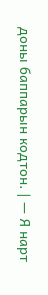доны баппарын кодтон. | — Я нарт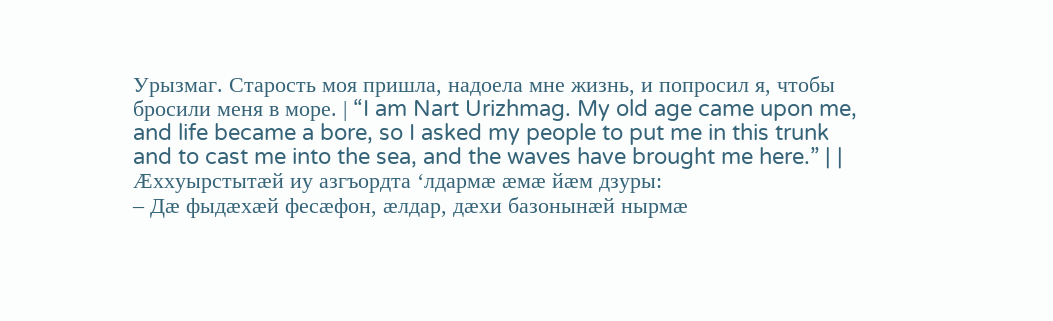Урызмаг. Старость моя пришла, надоела мне жизнь, и попросил я, чтобы бросили меня в море. | “I am Nart Urizhmag. My old age came upon me, and life became a bore, so I asked my people to put me in this trunk and to cast me into the sea, and the waves have brought me here.” | |
Ӕххуырстытӕй иу азгъордта ‘лдармӕ ӕмӕ йӕм дзуры:
– Дӕ фыдӕхӕй фесӕфон, ӕлдар, дӕхи базонынӕй нырмӕ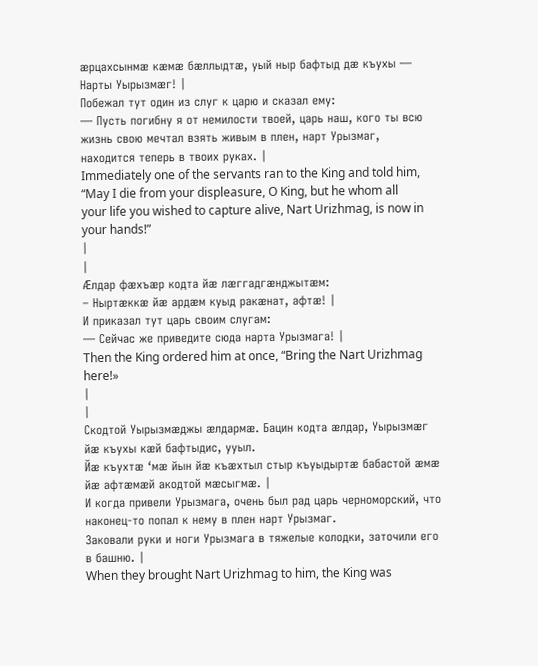ӕрцахсынмӕ кӕмӕ бӕллыдтӕ, уый ныр бафтыд дӕ къухы — Нарты Уырызмӕг! |
Побежал тут один из слуг к царю и сказал ему:
— Пусть погибну я от немилости твоей, царь наш, кого ты всю жизнь свою мечтал взять живым в плен, нарт Урызмаг, находится теперь в твоих руках. |
Immediately one of the servants ran to the King and told him, “May I die from your displeasure, O King, but he whom all your life you wished to capture alive, Nart Urizhmag, is now in your hands!”
|
|
Ӕлдар фӕхъӕр кодта йӕ лӕггадгӕнджытӕм:
– Ныртӕккӕ йӕ ардӕм куыд ракӕнат, афтӕ! |
И приказал тут царь своим слугам:
— Сейчас же приведите сюда нарта Урызмага! |
Then the King ordered him at once, “Bring the Nart Urizhmag here!»
|
|
Скодтой Уырызмӕджы ӕлдармӕ. Бацин кодта ӕлдар, Уырызмӕг йӕ къухы кӕй бафтыдис, ууыл.
Йӕ къухтӕ ‘мӕ йын йӕ къӕхтыл стыр къуыдыртӕ бабастой ӕмӕ йӕ афтӕмӕй акодтой мӕсыгмӕ. |
И когда привели Урызмага, очень был рад царь черноморский, что наконец-то попал к нему в плен нарт Урызмаг.
Заковали руки и ноги Урызмага в тяжелые колодки, заточили его в башню. |
When they brought Nart Urizhmag to him, the King was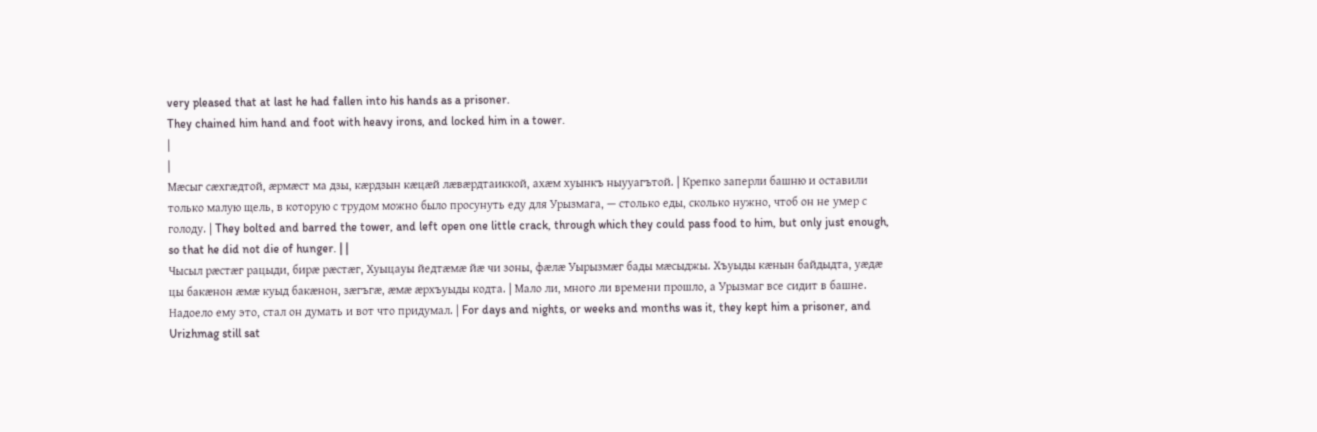very pleased that at last he had fallen into his hands as a prisoner.
They chained him hand and foot with heavy irons, and locked him in a tower.
|
|
Мӕсыг сӕхгӕдтой, ӕрмӕст ма дзы, кӕрдзын кӕцӕй лӕвӕрдтаиккой, ахӕм хуынкъ ныууагътой. | Крепко заперли башню и оставили только малую щель, в которую с трудом можно было просунуть еду для Урызмага, — столько еды, сколько нужно, чтоб он не умер с голоду. | They bolted and barred the tower, and left open one little crack, through which they could pass food to him, but only just enough, so that he did not die of hunger. | |
Чысыл рӕстӕг рацыди, бирӕ рӕстӕг, Хуыцауы йедтӕмӕ йӕ чи зоны, фӕлӕ Уырызмӕг бады мӕсыджы. Хъуыды кӕнын байдыдта, уӕдӕ цы бакӕнон ӕмӕ куыд бакӕнон, зӕгъгӕ, ӕмӕ ӕрхъуыды кодта. | Мало ли, много ли времени прошло, а Урызмаг все сидит в башне. Надоело ему это, стал он думать и вот что придумал. | For days and nights, or weeks and months was it, they kept him a prisoner, and Urizhmag still sat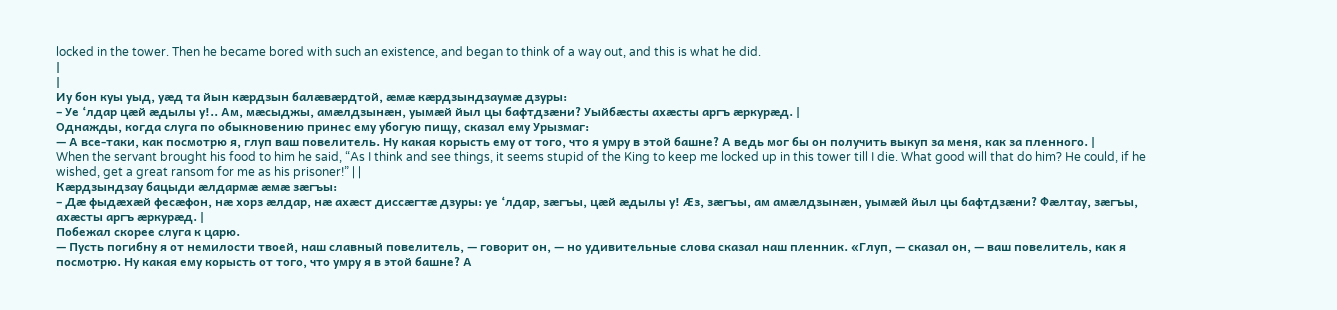locked in the tower. Then he became bored with such an existence, and began to think of a way out, and this is what he did.
|
|
Иу бон куы уыд, уӕд та йын кӕрдзын балӕвӕрдтой, ӕмӕ кӕрдзындзаумӕ дзуры:
– Уе ‘лдар цӕй ӕдылы у!.. Ам, мӕсыджы, амӕлдзынӕн, уымӕй йыл цы бафтдзӕни? Уыйбӕсты ахӕсты аргъ ӕркурӕд. |
Однажды, когда слуга по обыкновению принес ему убогую пищу, сказал ему Урызмаг:
— А все-таки, как посмотрю я, глуп ваш повелитель. Ну какая корысть ему от того, что я умру в этой башне? А ведь мог бы он получить выкуп за меня, как за пленного. |
When the servant brought his food to him he said, “As I think and see things, it seems stupid of the King to keep me locked up in this tower till I die. What good will that do him? He could, if he wished, get a great ransom for me as his prisoner!” | |
Кӕрдзындзау бацыди ӕлдармӕ ӕмӕ зӕгъы:
– Дӕ фыдӕхӕй фесӕфон, нӕ хорз ӕлдар, нӕ ахӕст диссӕгтӕ дзуры: уе ‘лдар, зӕгъы, цӕй ӕдылы у! Ӕз, зæгъы, ам амӕлдзынӕн, уымӕй йыл цы бафтдзӕни? Фӕлтау, зӕгъы, ахӕсты аргъ ӕркурӕд. |
Побежал скорее слуга к царю.
— Пусть погибну я от немилости твоей, наш славный повелитель, — говорит он, — но удивительные слова сказал наш пленник. «Глуп, — сказал он, — ваш повелитель, как я посмотрю. Ну какая ему корысть от того, что умру я в этой башне? А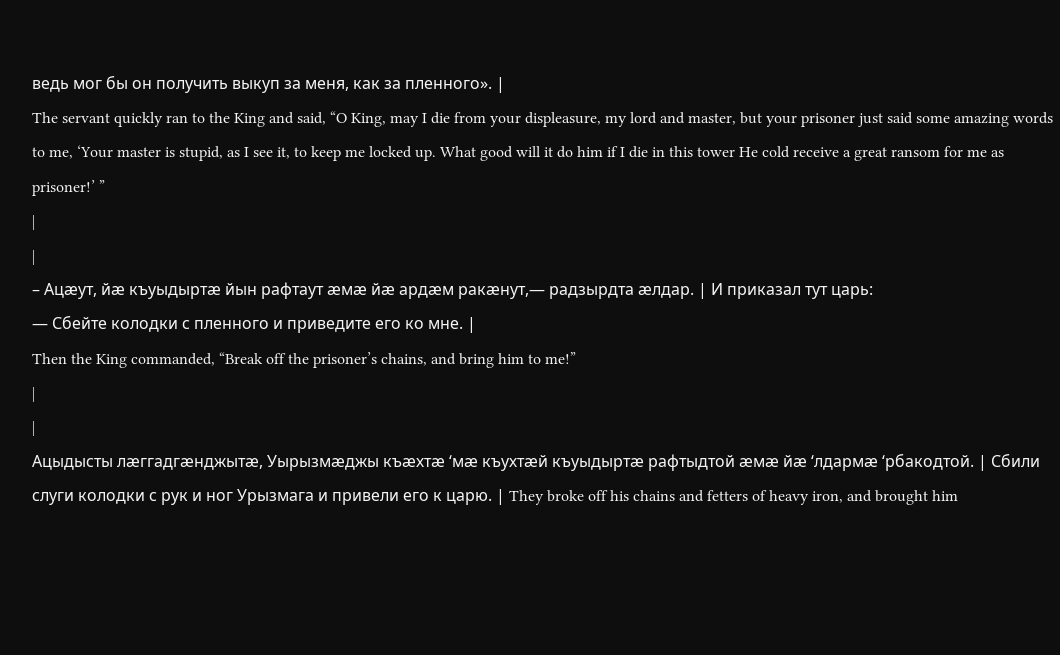ведь мог бы он получить выкуп за меня, как за пленного». |
The servant quickly ran to the King and said, “O King, may I die from your displeasure, my lord and master, but your prisoner just said some amazing words to me, ‘Your master is stupid, as I see it, to keep me locked up. What good will it do him if I die in this tower He cold receive a great ransom for me as prisoner!’ ”
|
|
– Ацӕут, йӕ къуыдыртӕ йын рафтаут ӕмӕ йӕ ардӕм ракæнут,— радзырдта ӕлдар. | И приказал тут царь:
— Сбейте колодки с пленного и приведите его ко мне. |
Then the King commanded, “Break off the prisoner’s chains, and bring him to me!”
|
|
Ацыдысты лӕггадгӕнджытӕ, Уырызмӕджы къӕхтӕ ‘мӕ къухтӕй къуыдыртӕ рафтыдтой ӕмӕ йӕ ‘лдармӕ ‘рбакодтой. | Сбили слуги колодки с рук и ног Урызмага и привели его к царю. | They broke off his chains and fetters of heavy iron, and brought him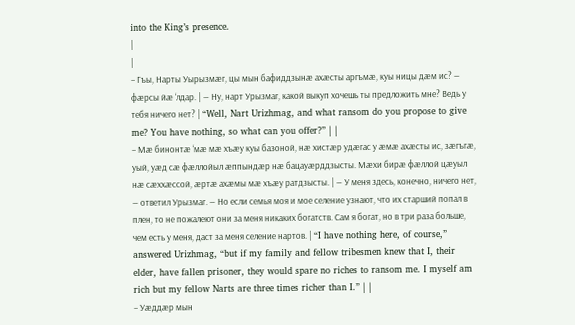into the King’s presence.
|
|
– Гъы, Нарты Уырызмӕг, цы мын бафиддзынӕ ахӕсты аргъмӕ, куы ницы дӕм ис? — фӕрсы йӕ ‘лдар. | — Ну, нарт Урызмаг, какой выкуп хочешь ты предложить мне? Ведь у тебя ничего нет? | “Well, Nart Urizhmag, and what ransom do you propose to give me? You have nothing, so what can you offer?” | |
– Мӕ бинонтӕ ‘мӕ мӕ хъӕу куы базоной, нӕ хистӕр удӕгас у ӕмӕ ахӕсты ис, зӕгъгӕ, уый, уӕд сӕ фӕллойыл ӕппындӕр нӕ бацауӕрддзысты. Мӕхи бирӕ фӕллой цӕуыл нӕ сӕххӕссой, ӕртӕ ахӕмы мӕ хъӕу ратдзысты. | — У меня здесь, конечно, ничего нет, — ответил Урызмаг. — Но если семья моя и мое селение узнают, что их старший попал в плен, то не пожалеют они за меня никаких богатств. Сам я богат, но в три раза больше, чем есть у меня, даст за меня селение нартов. | “I have nothing here, of course,” answered Urizhmag, “but if my family and fellow tribesmen knew that I, their elder, have fallen prisoner, they would spare no riches to ransom me. I myself am rich but my fellow Narts are three times richer than I.” | |
– Уӕддӕр мын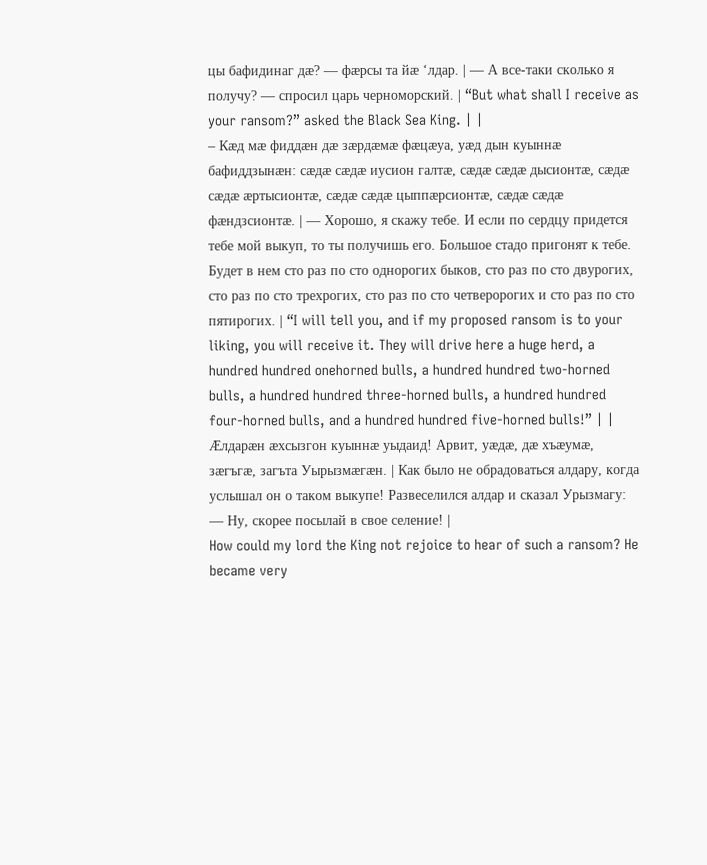цы бафидинаг дӕ? — фӕрсы та йӕ ‘лдар. | — А все-таки сколько я получу? — спросил царь черноморский. | “But what shall I receive as your ransom?” asked the Black Sea King. | |
– Кӕд мӕ фиддӕн дӕ зӕрдӕмӕ фӕцӕуа, уӕд дын куыннӕ бафиддзынӕн: сӕдӕ сӕдӕ иусион галтӕ, сӕдӕ сӕдӕ дысионтӕ, сӕдӕ сӕдӕ ӕртысионтӕ, сӕдӕ сӕдӕ цыппӕрсионтӕ, сӕдӕ сӕдӕ фӕндзсионтӕ. | — Хорошо, я скажу тебе. И если по сердцу придется тебе мой выкуп, то ты получишь его. Большое стадо пригонят к тебе. Будет в нем сто раз по сто однорогих быков, сто раз по сто двурогих, сто раз по сто трехрогих, сто раз по сто четверорогих и сто раз по сто пятирогих. | “I will tell you, and if my proposed ransom is to your liking, you will receive it. They will drive here a huge herd, a hundred hundred onehorned bulls, a hundred hundred two-horned bulls, a hundred hundred three-horned bulls, a hundred hundred four-horned bulls, and a hundred hundred five-horned bulls!” | |
Ӕлдарӕн ӕхсызгон куыннӕ уыдаид! Арвит, уӕдӕ, дӕ хъӕумӕ, зӕгъгӕ, загъта Уырызмӕгӕн. | Как было не обрадоваться алдару, когда услышал он о таком выкупе! Развеселился алдар и сказал Урызмагу:
— Ну, скорее посылай в свое селение! |
How could my lord the King not rejoice to hear of such a ransom? He became very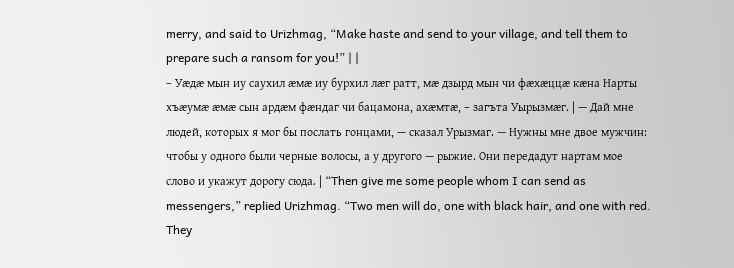merry, and said to Urizhmag, “Make haste and send to your village, and tell them to prepare such a ransom for you!” | |
– Уӕдӕ мын иу саухил ӕмӕ иу бурхил лӕг ратт, мӕ дзырд мын чи фӕхӕццӕ кӕна Нарты хъӕумӕ ӕмӕ сын ардӕм фӕндаг чи бацамона, ахӕмтӕ, – загъта Уырызмӕг. | — Дай мне людей, которых я мог бы послать гонцами, — сказал Урызмаг. — Нужны мне двое мужчин: чтобы у одного были черные волосы, а у другого — рыжие. Они передадут нартам мое слово и укажут дорогу сюда. | “Then give me some people whom I can send as messengers,” replied Urizhmag. “Two men will do, one with black hair, and one with red. They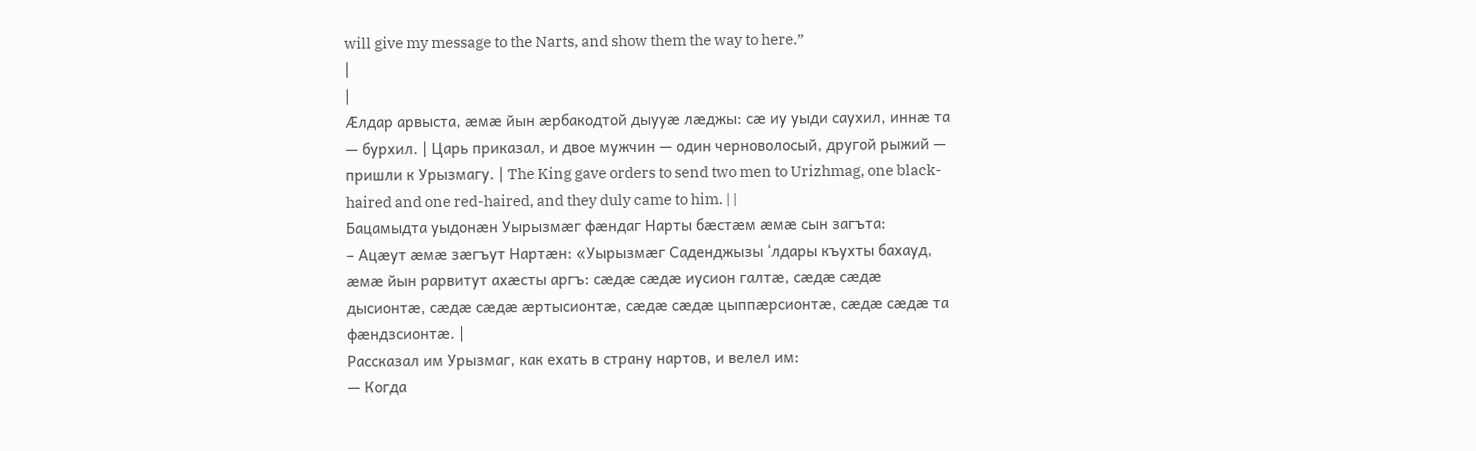will give my message to the Narts, and show them the way to here.”
|
|
Ӕлдар арвыста, ӕмӕ йын ӕрбакодтой дыууӕ лӕджы: сӕ иу уыди саухил, иннӕ та — бурхил. | Царь приказал, и двое мужчин — один черноволосый, другой рыжий — пришли к Урызмагу. | The King gave orders to send two men to Urizhmag, one black-haired and one red-haired, and they duly came to him. | |
Бацамыдта уыдонӕн Уырызмæг фӕндаг Нарты бӕстӕм ӕмӕ сын загъта:
– Ацӕут ӕмӕ зӕгъут Нартӕн: «Уырызмӕг Саденджызы ‘лдары къухты бахауд, ӕмӕ йын рарвитут ахӕсты аргъ: сӕдӕ сӕдӕ иусион галтӕ, сӕдӕ сӕдӕ дысионтӕ, сӕдӕ сӕдӕ ӕртысионтӕ, сӕдӕ сӕдӕ цыппӕрсионтӕ, сӕдӕ сӕдӕ та фӕндзсионтӕ. |
Рассказал им Урызмаг, как ехать в страну нартов, и велел им:
— Когда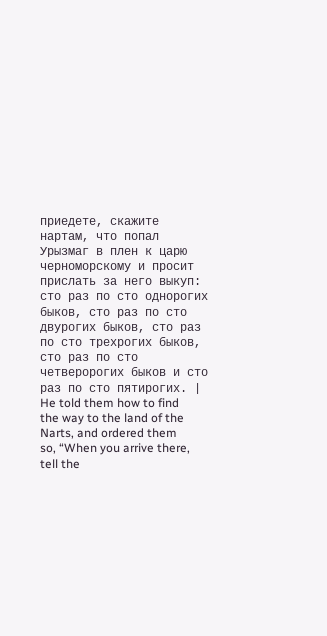приедете, скажите нартам, что попал Урызмаг в плен к царю черноморскому и просит прислать за него выкуп: сто раз по сто однорогих быков, сто раз по сто двурогих быков, сто раз по сто трехрогих быков, сто раз по сто четверорогих быков и сто раз по сто пятирогих. |
He told them how to find the way to the land of the Narts, and ordered them so, “When you arrive there, tell the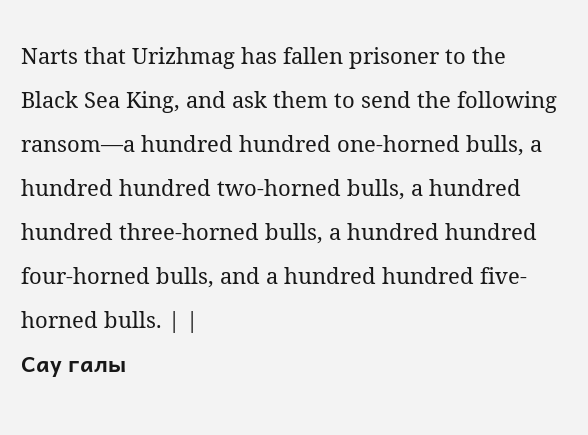Narts that Urizhmag has fallen prisoner to the Black Sea King, and ask them to send the following ransom—a hundred hundred one-horned bulls, a hundred hundred two-horned bulls, a hundred hundred three-horned bulls, a hundred hundred four-horned bulls, and a hundred hundred five-horned bulls. | |
Сау галы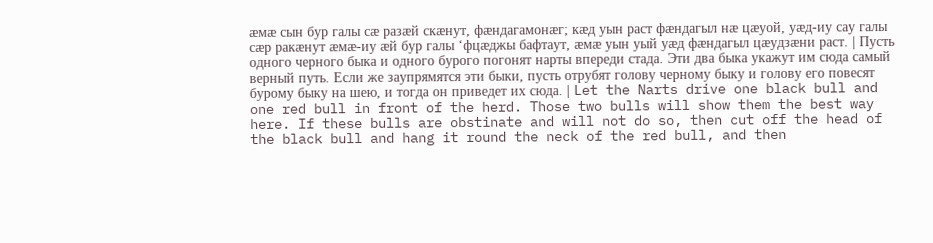ӕмӕ сын бур галы сӕ разӕй скӕнут, фӕндагамонӕг; кӕд уын раст фӕндагыл нӕ цӕуой, уӕд-иу сау галы сӕр ракӕнут ӕмӕ-иу ӕй бур галы ‘фцӕджы бафтаут, ӕмӕ уын уый уӕд фӕндагыл цӕудзӕни раст. | Пусть одного черного быка и одного бурого погонят нарты впереди стада. Эти два быка укажут им сюда самый верный путь. Если же заупрямятся эти быки, пусть отрубят голову черному быку и голову его повесят бурому быку на шею, и тогда он приведет их сюда. | Let the Narts drive one black bull and one red bull in front of the herd. Those two bulls will show them the best way here. If these bulls are obstinate and will not do so, then cut off the head of the black bull and hang it round the neck of the red bull, and then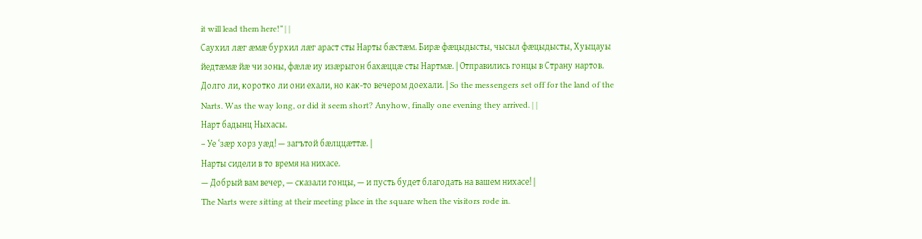it will lead them here!” | |
Саухил лӕг ӕмӕ бурхил лӕг араст сты Нарты бӕстӕм. Бирӕ фӕцыдысты, чысыл фӕцыдысты, Хуыцауы йедтӕмӕ йӕ чи зоны, фӕлӕ иу изӕрыгон бахӕццӕ сты Нартмӕ. | Отправились гонцы в Страну нартов. Долго ли, коротко ли они ехали, но как-то вечером доехали. | So the messengers set off for the land of the Narts. Was the way long, or did it seem short? Anyhow, finally one evening they arrived. | |
Нарт бадынц Ныхасы.
– Уе ‘зӕр хорз уӕд! — загътой бӕлццӕттӕ. |
Нарты сидели в то время на нихасе.
— Добрый вам вечер, — сказали гонцы, — и пусть будет благодать на вашем нихасе! |
The Narts were sitting at their meeting place in the square when the visitors rode in.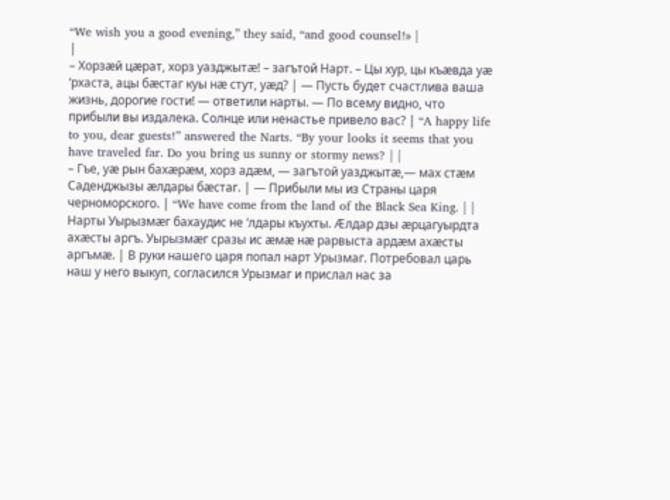“We wish you a good evening,” they said, “and good counsel!» |
|
– Хорзӕй цӕрат, хорз уазджытӕ! – загътой Нарт. – Цы хур, цы къӕвда уӕ ‘рхаста, ацы бӕстаг куы нӕ стут, уӕд? | — Пусть будет счастлива ваша жизнь, дорогие гости! — ответили нарты. — По всему видно, что прибыли вы издалека. Солнце или ненастье привело вас? | “A happy life to you, dear guests!” answered the Narts. “By your looks it seems that you have traveled far. Do you bring us sunny or stormy news? | |
– Гъе, уӕ рын бахӕрӕм, хорз адӕм, — загътой уазджытӕ,— мах стӕм Саденджызы ӕлдары бӕстаг. | — Прибыли мы из Страны царя черноморского. | “We have come from the land of the Black Sea King. | |
Нарты Уырызмӕг бахаудис не ‘лдары къухты. Ӕлдар дзы ӕрцагуырдта ахӕсты аргъ. Уырызмæг сразы ис æмæ нæ рарвыста ардæм ахæсты аргъмæ. | В руки нашего царя попал нарт Урызмаг. Потребовал царь наш у него выкуп, согласился Урызмаг и прислал нас за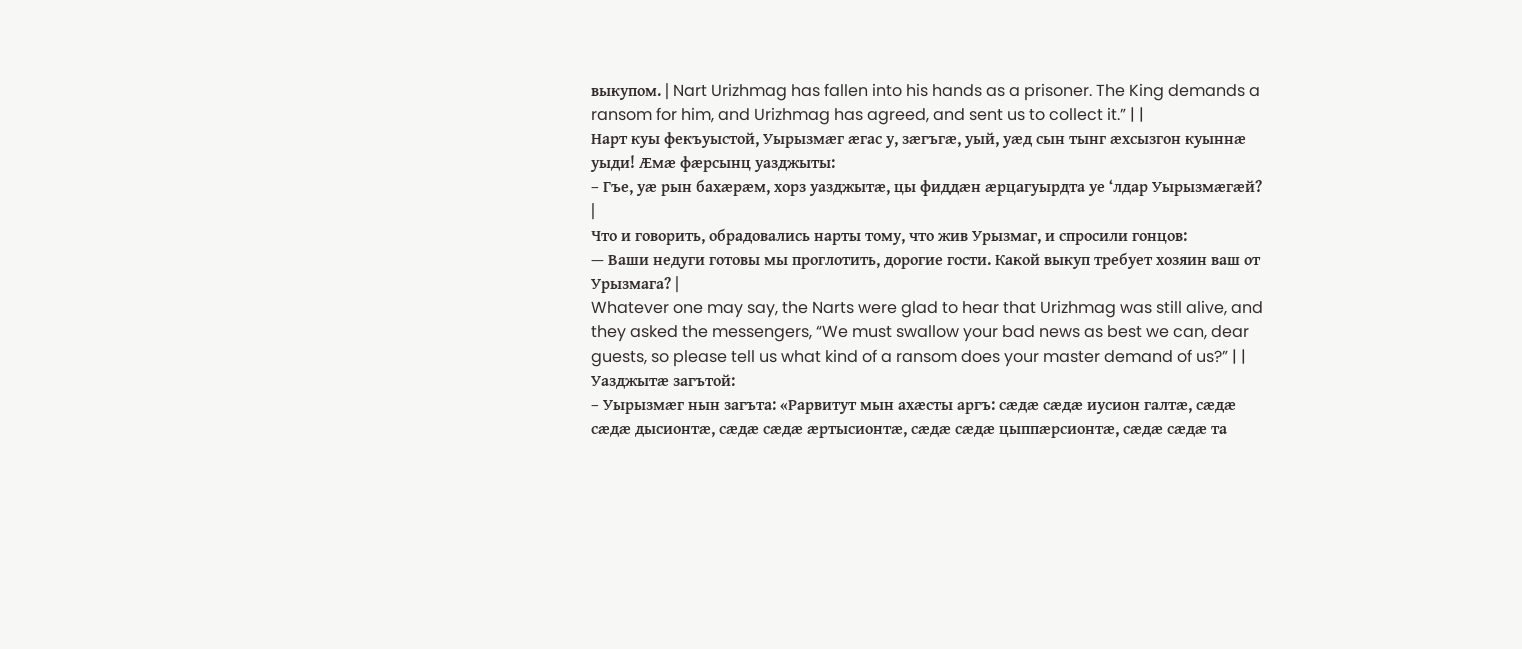выкупом. | Nart Urizhmag has fallen into his hands as a prisoner. The King demands a ransom for him, and Urizhmag has agreed, and sent us to collect it.” | |
Нарт куы фекъуыстой, Уырызмӕг ӕгас у, зӕгъгӕ, уый, уӕд сын тынг ӕхсызгон куыннӕ уыди! Ӕмӕ фӕрсынц уазджыты:
– Гъе, уӕ рын бахӕрӕм, хорз уазджытӕ, цы фиддӕн ӕрцагуырдта уе ‘лдар Уырызмæгӕй? |
Что и говорить, обрадовались нарты тому, что жив Урызмаг, и спросили гонцов:
— Ваши недуги готовы мы проглотить, дорогие гости. Какой выкуп требует хозяин ваш от Урызмага? |
Whatever one may say, the Narts were glad to hear that Urizhmag was still alive, and they asked the messengers, “We must swallow your bad news as best we can, dear guests, so please tell us what kind of a ransom does your master demand of us?” | |
Уазджытӕ загътой:
– Уырызмӕг нын загъта: «Рарвитут мын ахӕсты аргъ: сӕдӕ сӕдӕ иусион галтӕ, сӕдӕ сӕдӕ дысионтӕ, сӕдӕ сӕдӕ ӕртысионтӕ, сӕдӕ сӕдӕ цыппӕрсионтӕ, сӕдӕ сӕдӕ та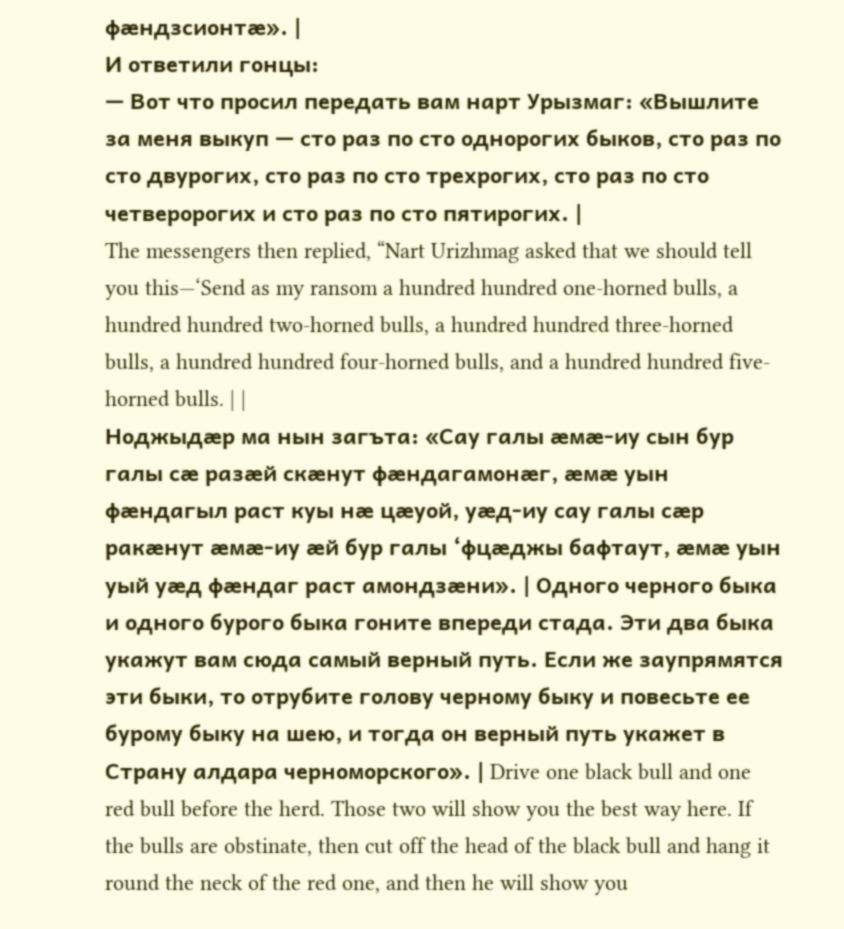фӕндзсионтӕ». |
И ответили гонцы:
— Вот что просил передать вам нарт Урызмаг: «Вышлите за меня выкуп — сто раз по сто однорогих быков, сто раз по сто двурогих, сто раз по сто трехрогих, сто раз по сто четверорогих и сто раз по сто пятирогих. |
The messengers then replied, “Nart Urizhmag asked that we should tell you this—‘Send as my ransom a hundred hundred one-horned bulls, a hundred hundred two-horned bulls, a hundred hundred three-horned bulls, a hundred hundred four-horned bulls, and a hundred hundred five- horned bulls. | |
Ноджыдæр ма нын загъта: «Сау галы ӕмӕ-иу сын бур галы сӕ разӕй скӕнут фӕндагамонӕг, ӕмӕ уын фӕндагыл раст куы нӕ цӕуой, уӕд-иу сау галы сӕр ракӕнут ӕмӕ-иу ӕй бур галы ‘фцӕджы бафтаут, ӕмӕ уын уый уӕд фӕндаг раст амондзӕни». | Одного черного быка и одного бурого быка гоните впереди стада. Эти два быка укажут вам сюда самый верный путь. Если же заупрямятся эти быки, то отрубите голову черному быку и повесьте ее бурому быку на шею, и тогда он верный путь укажет в Страну алдара черноморского». | Drive one black bull and one red bull before the herd. Those two will show you the best way here. If the bulls are obstinate, then cut off the head of the black bull and hang it round the neck of the red one, and then he will show you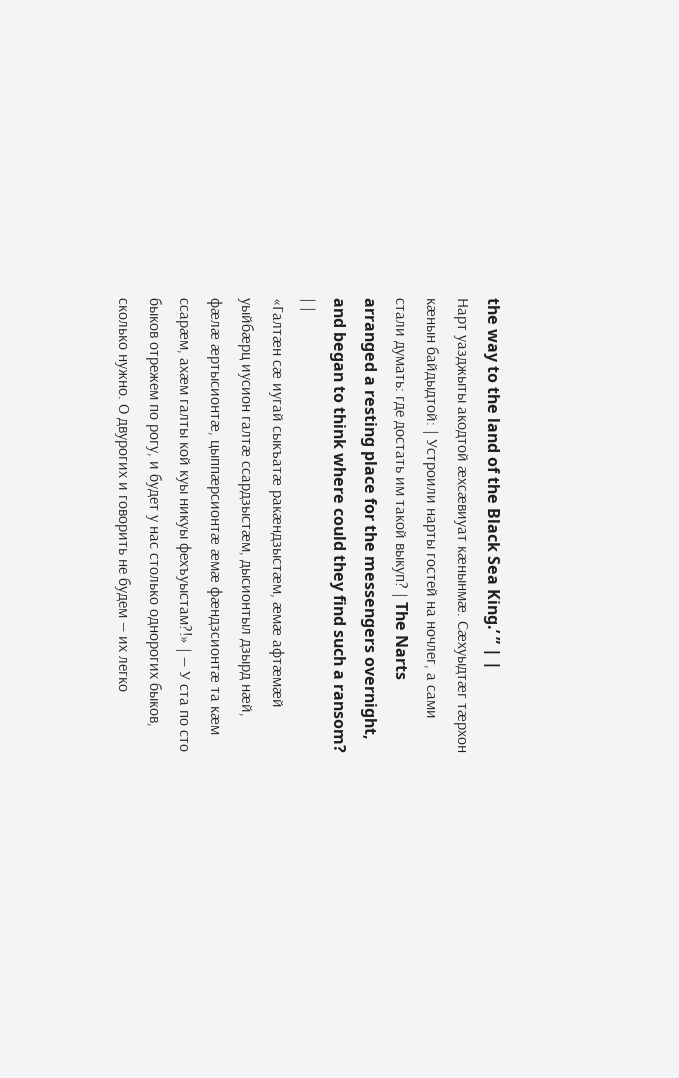the way to the land of the Black Sea King.’ ” | |
Нарт уазджыты акодтой ӕхсӕвиуат кӕнынмӕ. Сӕхуыдтæг тӕрхон кӕнын байдыдтой: | Устроили нарты гостей на ночлег, а сами стали думать: где достать им такой выкуп? | The Narts arranged a resting place for the messengers overnight, and began to think where could they find such a ransom? | |
«Галтӕн сӕ иугай сыкъатӕ ракӕндзыстӕм, ӕмӕ афтӕмӕй уыйбӕрц иусион галтӕ ссардзыстӕм, дысионтыл дзырд нӕй, фӕлӕ ӕртысионтӕ, цыппӕрсионтӕ ӕмӕ фӕндзсионтӕ та кӕм ссарӕм, ахӕм галты кой куы никуы фехъуыстам?!» | — У ста по сто быков отрежем по рогу, и будет у нас столько однорогих быков, сколько нужно. О двурогих и говорить не будем — их легко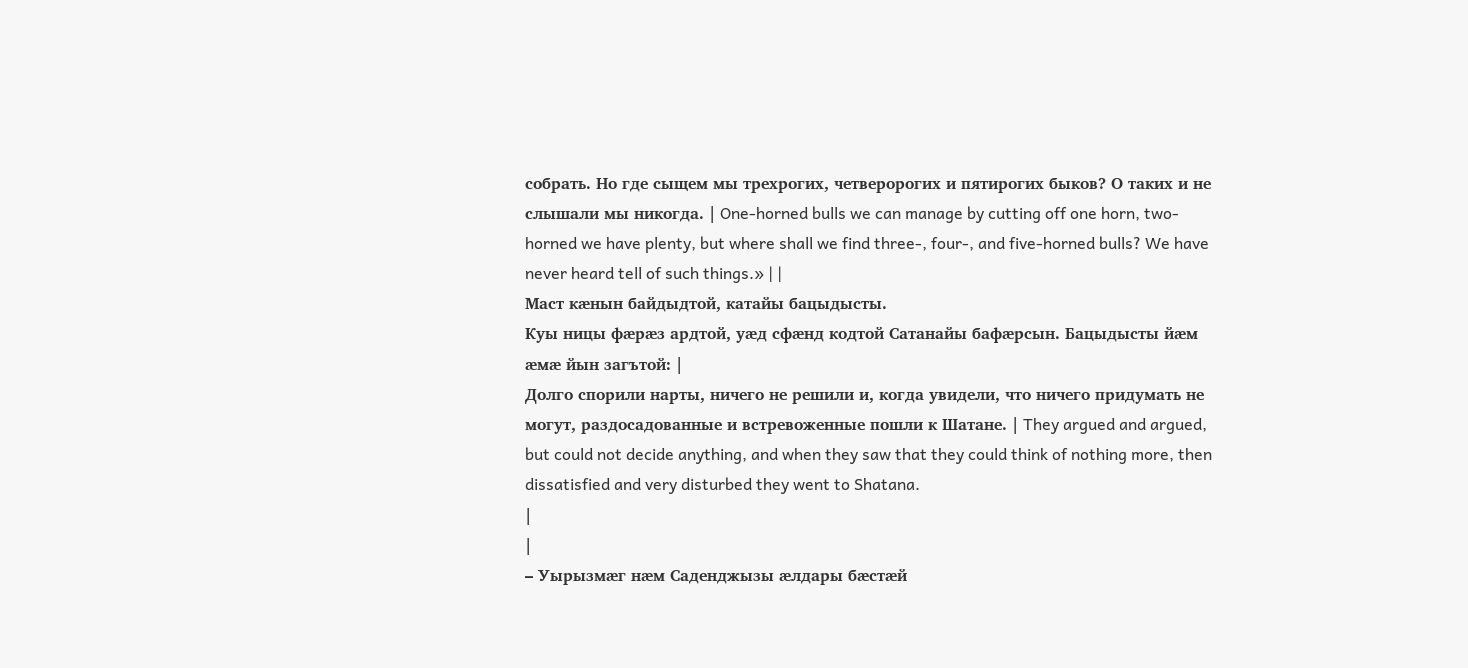собрать. Но где сыщем мы трехрогих, четверорогих и пятирогих быков? О таких и не слышали мы никогда. | One-horned bulls we can manage by cutting off one horn, two-horned we have plenty, but where shall we find three-, four-, and five-horned bulls? We have never heard tell of such things.» | |
Маст кӕнын байдыдтой, катайы бацыдысты.
Куы ницы фӕрӕз ардтой, уӕд сфӕнд кодтой Сатанайы бафӕрсын. Бацыдысты йӕм ӕмӕ йын загътой: |
Долго спорили нарты, ничего не решили и, когда увидели, что ничего придумать не могут, раздосадованные и встревоженные пошли к Шатане. | They argued and argued, but could not decide anything, and when they saw that they could think of nothing more, then dissatisfied and very disturbed they went to Shatana.
|
|
– Уырызмӕг нӕм Саденджызы ӕлдары бӕстӕй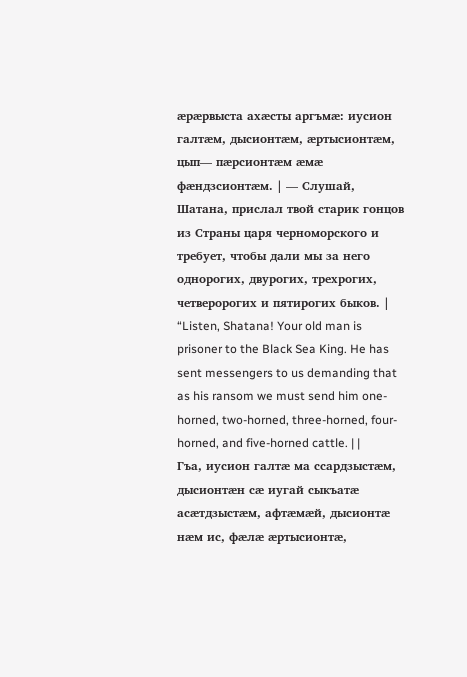ӕрӕрвыста ахӕсты аргъмӕ: иусион галтӕм, дысионтӕм, ӕртысионтӕм, цып— пӕрсионтӕм ӕмӕ фӕндзсионтӕм. | — Слушай, Шатана, прислал твой старик гонцов из Страны царя черноморского и требует, чтобы дали мы за него однорогих, двурогих, трехрогих, четверорогих и пятирогих быков. | “Listen, Shatana! Your old man is prisoner to the Black Sea King. He has sent messengers to us demanding that as his ransom we must send him one-horned, two-horned, three-horned, four-horned, and five-horned cattle. | |
Гъа, иусион галтӕ ма ссардзыстӕм, дысионтӕн сӕ иугай сыкъатӕ асӕтдзыстӕм, афтӕмӕй, дысионтӕ нӕм ис, фӕлӕ ӕртысионтӕ,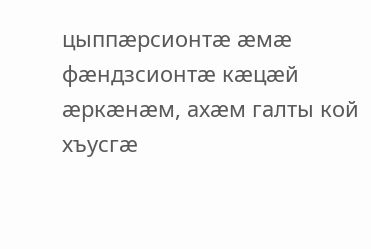цыппӕрсионтӕ ӕмӕ фӕндзсионтӕ кӕцӕй ӕркӕнӕм, ахӕм галты кой хъусгӕ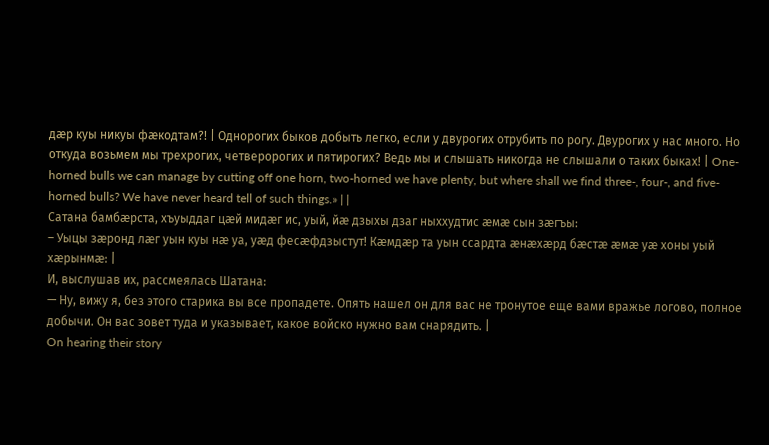дӕр куы никуы фӕкодтам?! | Однорогих быков добыть легко, если у двурогих отрубить по рогу. Двурогих у нас много. Но откуда возьмем мы трехрогих, четверорогих и пятирогих? Ведь мы и слышать никогда не слышали о таких быках! | One-horned bulls we can manage by cutting off one horn, two-horned we have plenty, but where shall we find three-, four-, and five-horned bulls? We have never heard tell of such things.» | |
Сатана бамбӕрста, хъуыддаг цӕй мидӕг ис, уый, йӕ дзыхы дзаг ныххудтис ӕмӕ сын зӕгъы:
– Уыцы зӕронд лӕг уын куы нӕ уа, уӕд фесӕфдзыстут! Кӕмдӕр та уын ссардта ӕнӕхӕрд бӕстӕ ӕмӕ уӕ хоны уый хӕрынмӕ: |
И, выслушав их, рассмеялась Шатана:
— Ну, вижу я, без этого старика вы все пропадете. Опять нашел он для вас не тронутое еще вами вражье логово, полное добычи. Он вас зовет туда и указывает, какое войско нужно вам снарядить. |
On hearing their story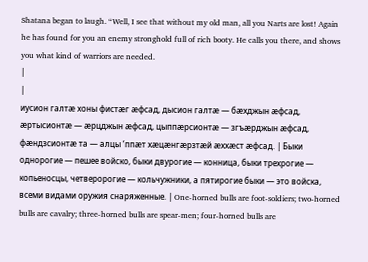Shatana began to laugh. “Well, I see that without my old man, all you Narts are lost! Again he has found for you an enemy stronghold full of rich booty. He calls you there, and shows you what kind of warriors are needed.
|
|
иусион галтӕ хоны фистӕг ӕфсад, дысион галтӕ — бӕхджын ӕфсад, ӕртысионтӕ — ӕрцджын ӕфсад, цыппӕрсионтӕ — згъӕрджын ӕфсад, фӕндзсионтӕ та — алцы ‘ппӕт хӕцӕнгӕрзтӕй ӕххӕст ӕфсад. | Быки однорогие — пешее войско, быки двурогие — конница, быки трехрогие — копьеносцы, четверорогие — кольчужники, а пятирогие быки — это войска, всеми видами оружия снаряженные. | One-horned bulls are foot-soldiers; two-horned bulls are cavalry; three-horned bulls are spear-men; four-horned bulls are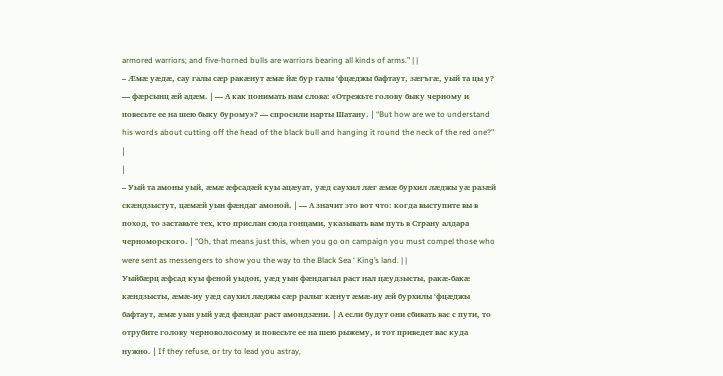armored warriors; and five-horned bulls are warriors bearing all kinds of arms.” | |
– Ӕмӕ уӕдӕ, сау галы сӕр ракӕнут ӕмӕ йӕ бур галы ‘фцӕджы бафтаут, зӕгъгӕ, уый та цы у? — фӕрсынц ӕй адӕм. | — А как понимать нам слова: «Отрежьте голову быку черному и повесьте ее на шею быку бурому»? — спросили нарты Шатану. | “But how are we to understand his words about cutting off the head of the black bull and hanging it round the neck of the red one?”
|
|
– Уый та амоны уый, ӕмӕ ӕфсадӕй куы ацӕуат, уӕд саухил лæг ӕмӕ бурхил лӕджы уӕ разӕй скӕндзыстут, цӕмӕй уын фӕндаг амоной. | — А значит это вот что: когда выступите вы в поход, то заставьте тех, кто прислан сюда гонцами, указывать вам путь в Страну алдара черноморского. | “Oh, that means just this, when you go on campaign you must compel those who were sent as messengers to show you the way to the Black Sea ‘ King’s land. | |
Уыйбӕрц ӕфсад куы феной уыдон, уӕд уын фӕндагыл раст нал цӕудзысты, ракӕ-бакӕ кӕндзысты, ӕмӕ-иу уӕд саухил лӕджы сӕр ралыг кӕнут ӕмӕ-иу ӕй бурхилы ‘фцӕджы бафтаут, ӕмӕ уын уый уӕд фӕндаг раст амондзӕни. | А если будут они сбивать вас с пути, то отрубите голову черноволосому и повесьте ее на шею рыжему, и тот приведет вас куда нужно. | If they refuse, or try to lead you astray,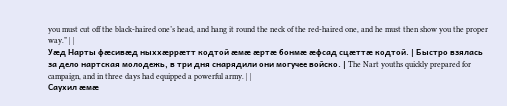you must cut off the black-haired one’s head, and hang it round the neck of the red-haired one, and he must then show you the proper way.” | |
Уӕд Нарты фӕсивӕд ныххӕррӕтт кодтой ӕмӕ ӕртӕ бонмӕ ӕфсад сцӕттӕ кодтой. | Быстро взялась за дело нартская молодежь, в три дня снарядили они могучее войско. | The Nart youths quickly prepared for campaign, and in three days had equipped a powerful army. | |
Саухил ӕмӕ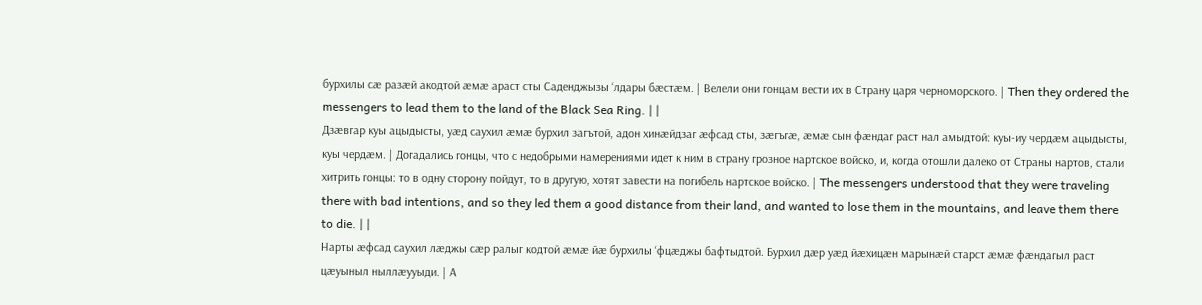бурхилы сӕ разӕй акодтой ӕмӕ араст сты Саденджызы ‘лдары бӕстӕм. | Велели они гонцам вести их в Страну царя черноморского. | Then they ordered the messengers to lead them to the land of the Black Sea Ring. | |
Дзӕвгар куы ацыдысты, уӕд саухил ӕмӕ бурхил загътой, адон хинӕйдзаг ӕфсад сты, зӕгъгӕ, ӕмӕ сын фӕндаг раст нал амыдтой: куы-иу чердӕм ацыдысты, куы чердӕм. | Догадались гонцы, что с недобрыми намерениями идет к ним в страну грозное нартское войско, и, когда отошли далеко от Страны нартов, стали хитрить гонцы: то в одну сторону пойдут, то в другую, хотят завести на погибель нартское войско. | The messengers understood that they were traveling there with bad intentions, and so they led them a good distance from their land, and wanted to lose them in the mountains, and leave them there to die. | |
Нарты ӕфсад саухил лӕджы сӕр ралыг кодтой ӕмӕ йӕ бурхилы ‘фцӕджы бафтыдтой. Бурхил дӕр уӕд йӕхицӕн марынӕй старст ӕмӕ фӕндагыл раст цӕуыныл ныллӕууыди. | А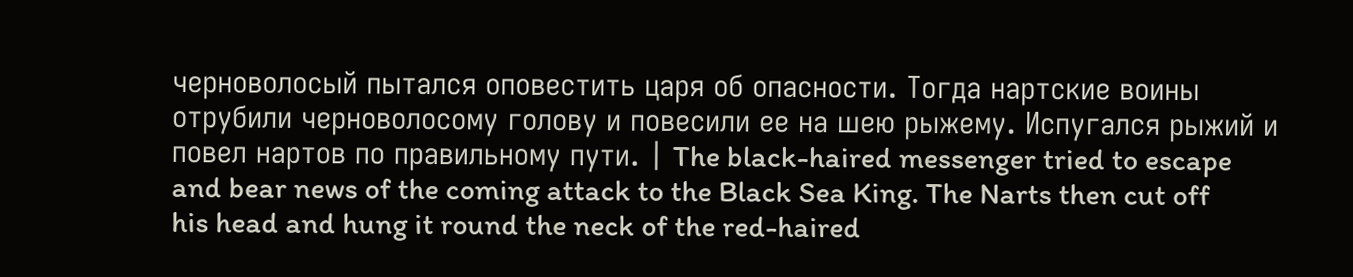черноволосый пытался оповестить царя об опасности. Тогда нартские воины отрубили черноволосому голову и повесили ее на шею рыжему. Испугался рыжий и повел нартов по правильному пути. | The black-haired messenger tried to escape and bear news of the coming attack to the Black Sea King. The Narts then cut off his head and hung it round the neck of the red-haired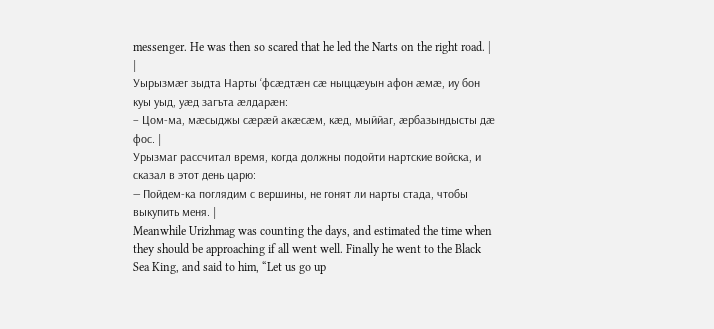messenger. He was then so scared that he led the Narts on the right road. | |
Уырызмӕг зыдта Нарты ‘фсӕдтӕн сӕ ныццӕуын афон ӕмӕ, иу бон куы уыд, уӕд загъта ӕлдарӕн:
– Цом-ма, мӕсыджы сӕрӕй акӕсӕм, кӕд, мыййаг, ӕрбазындысты дӕ фос. |
Урызмаг рассчитал время, когда должны подойти нартские войска, и сказал в этот день царю:
— Пойдем-ка поглядим с вершины, не гонят ли нарты стада, чтобы выкупить меня. |
Meanwhile Urizhmag was counting the days, and estimated the time when they should be approaching if all went well. Finally he went to the Black Sea King, and said to him, “Let us go up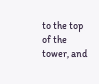to the top of the tower, and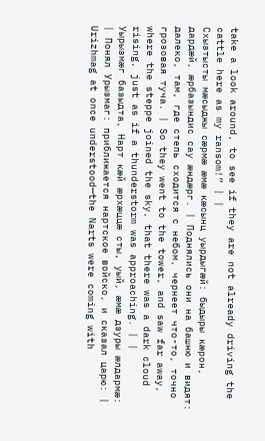take a look around, to see if they are not already driving the cattle here as my ransom!” | |
Схызтысты мӕсыджы сӕрмӕ ӕмӕ кӕсынц уырдыгӕй: быдыры кӕрон, дардӕй, ӕрбазындис сау ӕндӕрг. | Поднялись они на башню и видят: далеко, там, где степь сходится с небом, чернеет что-то, точно грозовая туча. | So they went to the tower, and saw far away, where the steppe joined the sky, that there was a dark cloud rising, just as if a thunderstorm was approaching. | |
Уырызмӕг базыдта, Нарт кӕй ӕрхӕццӕ сты, уый, ӕмӕ дзуры ӕлдармӕ: | Понял Урызмаг: приближается нартское войско, и сказал царю: | Urizhmag at once understood—the Narts were coming with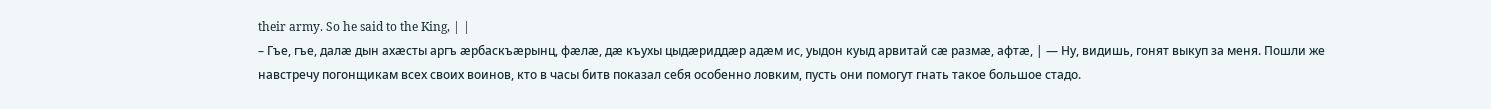their army. So he said to the King, | |
– Гъе, гъе, далӕ дын ахӕсты аргъ ӕрбаскъӕрынц, фӕлӕ, дӕ къухы цыдӕриддӕр адӕм ис, уыдон куыд арвитай сӕ размӕ, афтӕ, | — Ну, видишь, гонят выкуп за меня. Пошли же навстречу погонщикам всех своих воинов, кто в часы битв показал себя особенно ловким, пусть они помогут гнать такое большое стадо.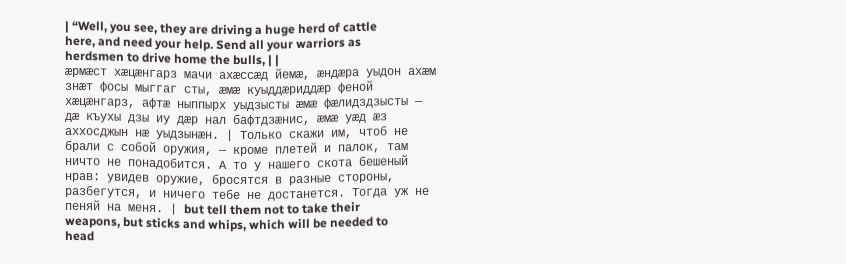| “Well, you see, they are driving a huge herd of cattle here, and need your help. Send all your warriors as herdsmen to drive home the bulls, | |
ӕрмӕст хӕцӕнгарз мачи ахӕссӕд йемӕ, ӕндӕра уыдон ахӕм знӕт фосы мыггаг сты, ӕмӕ куыддӕриддӕр феной хӕцӕнгарз, афтӕ ныппырх уыдзысты ӕмӕ фӕлидздзысты — дæ къухы дзы иу дӕр нал бафтдзӕнис, ӕмӕ уӕд ӕз аххосджын нӕ уыдзынӕн. | Только скажи им, чтоб не брали с собой оружия, — кроме плетей и палок, там ничто не понадобится. А то у нашего скота бешеный нрав: увидев оружие, бросятся в разные стороны, разбегутся, и ничего тебе не достанется. Тогда уж не пеняй на меня. | but tell them not to take their weapons, but sticks and whips, which will be needed to head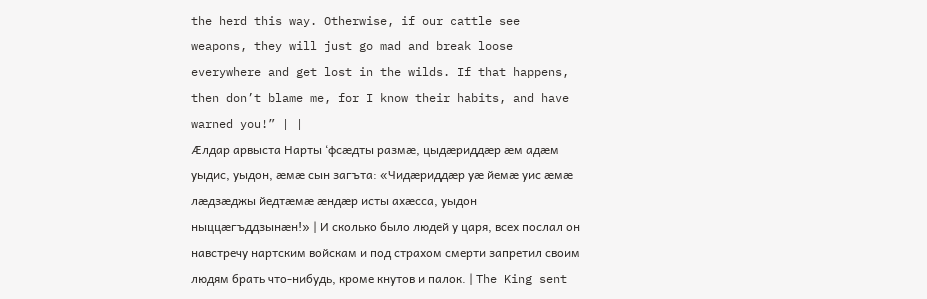the herd this way. Otherwise, if our cattle see weapons, they will just go mad and break loose everywhere and get lost in the wilds. If that happens, then don’t blame me, for I know their habits, and have warned you!” | |
Ӕлдар арвыста Нарты ‘фсӕдты размӕ, цыдӕриддӕр ӕм адӕм уыдис, уыдон, ӕмӕ сын загъта: «Чидӕриддӕр уӕ йемӕ уис ӕмӕ лӕдзӕджы йедтӕмӕ ӕндӕр исты ахӕсса, уыдон ныццӕгъддзынӕн!» | И сколько было людей у царя, всех послал он навстречу нартским войскам и под страхом смерти запретил своим людям брать что-нибудь, кроме кнутов и палок. | The King sent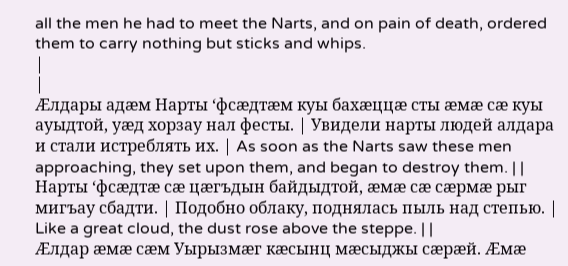all the men he had to meet the Narts, and on pain of death, ordered them to carry nothing but sticks and whips.
|
|
Ӕлдары адӕм Нарты ‘фсӕдтӕм куы бахӕццӕ сты ӕмӕ сӕ куы ауыдтой, уӕд хорзау нал фесты. | Увидели нарты людей алдара и стали истреблять их. | As soon as the Narts saw these men approaching, they set upon them, and began to destroy them. | |
Нарты ‘фсӕдтӕ сӕ цӕгъдын байдыдтой, ӕмӕ сӕ сӕрмӕ рыг мигъау сбадти. | Подобно облаку, поднялась пыль над степью. | Like a great cloud, the dust rose above the steppe. | |
Ӕлдар ӕмӕ сӕм Уырызмӕг кӕсынц мӕсыджы сӕрӕй. Ӕмӕ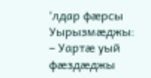‘лдар фӕрсы Уырызмӕджы:
– Уартӕ уый фӕздӕджы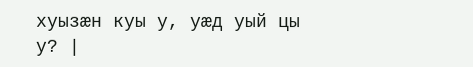хуызӕн куы у, уӕд уый цы у? |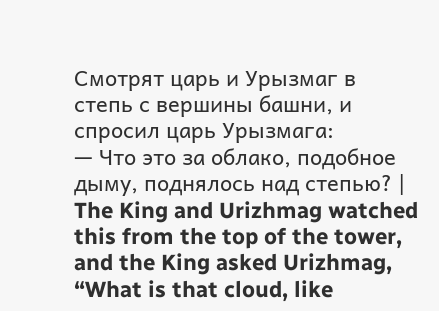Смотрят царь и Урызмаг в степь с вершины башни, и спросил царь Урызмага:
— Что это за облако, подобное дыму, поднялось над степью? |
The King and Urizhmag watched this from the top of the tower, and the King asked Urizhmag, “What is that cloud, like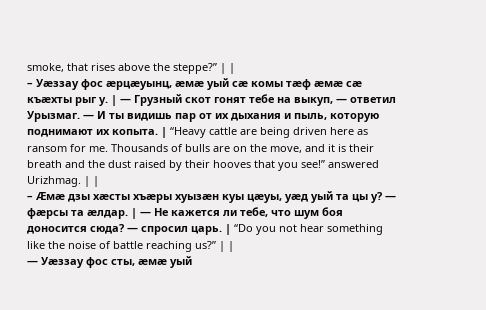smoke, that rises above the steppe?” | |
– Уӕззау фос ӕрцӕуынц, ӕмӕ уый сӕ комы тӕф ӕмӕ сӕ къӕхты рыг у. | — Грузный скот гонят тебе на выкуп, — ответил Урызмаг. — И ты видишь пар от их дыхания и пыль, которую поднимают их копыта. | “Heavy cattle are being driven here as ransom for me. Thousands of bulls are on the move, and it is their breath and the dust raised by their hooves that you see!” answered Urizhmag. | |
– Ӕмӕ дзы хӕсты хъӕры хуызӕн куы цӕуы, уӕд уый та цы у? — фӕрсы та ӕлдар. | — Не кажется ли тебе, что шум боя доносится сюда? — спросил царь. | “Do you not hear something like the noise of battle reaching us?” | |
— Уӕззау фос сты, ӕмӕ уый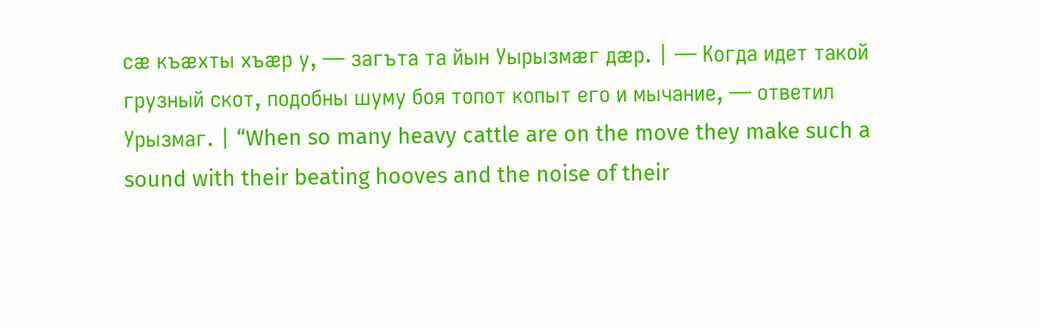сӕ къӕхты хъӕр у, — загъта та йын Уырызмӕг дӕр. | — Когда идет такой грузный скот, подобны шуму боя топот копыт его и мычание, — ответил Урызмаг. | “When so many heavy cattle are on the move they make such a sound with their beating hooves and the noise of their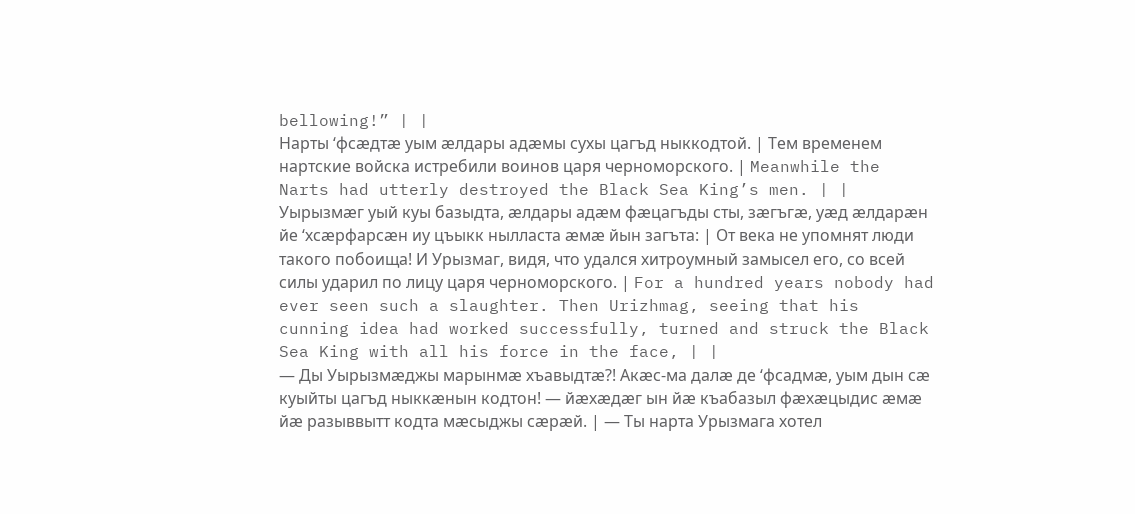bellowing!” | |
Нарты ‘фсӕдтӕ уым ӕлдары адӕмы сухы цагъд ныккодтой. | Тем временем нартские войска истребили воинов царя черноморского. | Meanwhile the Narts had utterly destroyed the Black Sea King’s men. | |
Уырызмӕг уый куы базыдта, ӕлдары адӕм фӕцагъды сты, зӕгъгӕ, уӕд ӕлдарӕн йе ‘хсӕрфарсӕн иу цъыкк нылласта ӕмӕ йын загъта: | От века не упомнят люди такого побоища! И Урызмаг, видя, что удался хитроумный замысел его, со всей силы ударил по лицу царя черноморского. | For a hundred years nobody had ever seen such a slaughter. Then Urizhmag, seeing that his cunning idea had worked successfully, turned and struck the Black Sea King with all his force in the face, | |
— Ды Уырызмӕджы марынмӕ хъавыдтӕ?! Акӕс-ма далӕ де ‘фсадмӕ, уым дын сӕ куыйты цагъд ныккӕнын кодтон! — йӕхӕдӕг ын йӕ къабазыл фӕхӕцыдис ӕмӕ йӕ разыввытт кодта мӕсыджы сӕрӕй. | — Ты нарта Урызмага хотел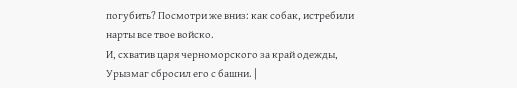погубить? Посмотри же вниз: как собак, истребили нарты все твое войско.
И, схватив царя черноморского за край одежды, Урызмаг сбросил его с башни. |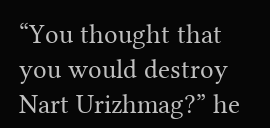“You thought that you would destroy Nart Urizhmag?” he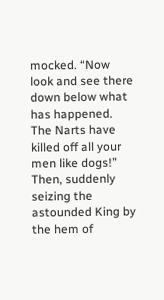mocked. “Now look and see there down below what has happened. The Narts have killed off all your men like dogs!” Then, suddenly seizing the astounded King by the hem of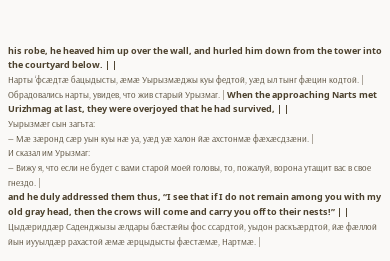his robe, he heaved him up over the wall, and hurled him down from the tower into the courtyard below. | |
Нарты ‘фсӕдтӕ бацыдысты, ӕмӕ Уырызмӕджы куы федтой, уӕд ыл тынг фӕцин кодтой. | Обрадовались нарты, увидев, что жив старый Урызмаг. | When the approaching Narts met Urizhmag at last, they were overjoyed that he had survived, | |
Уырызмӕг сын загъта:
— Мӕ зӕронд сӕр уын куы нӕ уа, уӕд уӕ халон йӕ ахстонмӕ фӕхӕсдзӕни. |
И сказал им Урызмаг:
— Вижу я, что если не будет с вами старой моей головы, то, пожалуй, ворона утащит вас в свое гнездо. |
and he duly addressed them thus, “I see that if I do not remain among you with my old gray head, then the crows will come and carry you off to their nests!” | |
Цыдӕриддӕр Саденджызы ӕлдары бӕстӕйы фос ссардтой, уыдон раскъӕрдтой, йӕ фӕллой йын иууылдӕр рахастой ӕмӕ ӕрцыдысты фӕстӕмӕ, Нартмӕ. |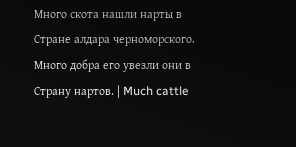Много скота нашли нарты в Стране алдара черноморского. Много добра его увезли они в Страну нартов. | Much cattle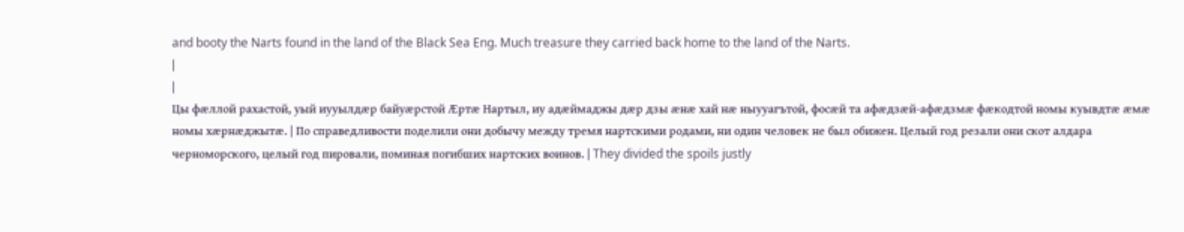and booty the Narts found in the land of the Black Sea Eng. Much treasure they carried back home to the land of the Narts.
|
|
Цы фӕллой рахастой, уый иууылдӕр байуӕрстой Ӕртӕ Нартыл, иу адӕймаджы дӕр дзы ӕнӕ хай нӕ ныууагътой, фосӕй та афӕдзӕй-афӕдзмӕ фӕкодтой номы куывдтӕ ӕмӕ номы хӕрнӕджытӕ. | По справедливости поделили они добычу между тремя нартскими родами, ни один человек не был обижен. Целый год резали они скот алдара черноморского, целый год пировали, поминая погибших нартских воинов. | They divided the spoils justly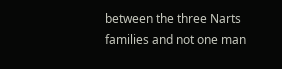between the three Narts families and not one man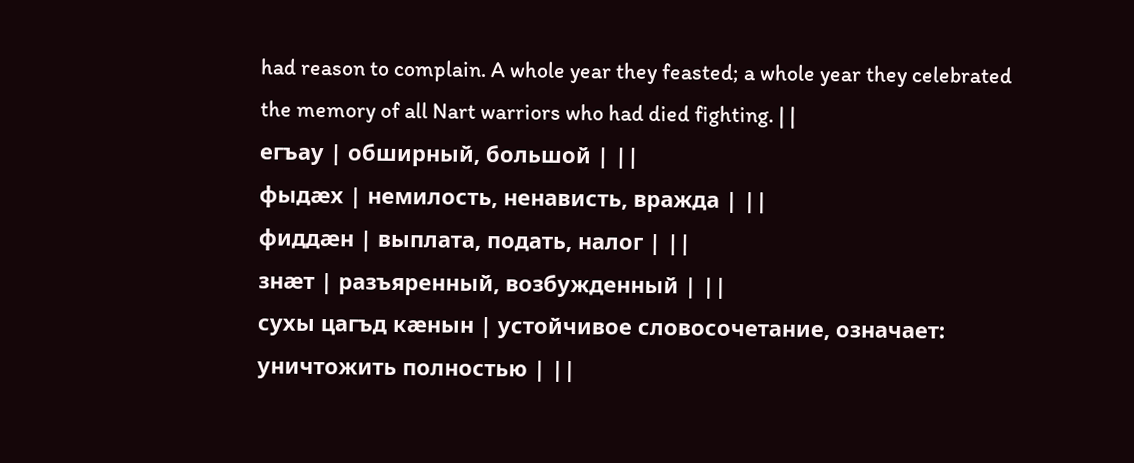had reason to complain. A whole year they feasted; a whole year they celebrated the memory of all Nart warriors who had died fighting. | |
егъау | обширный, большой | ||
фыдӕх | немилость, ненависть, вражда | ||
фиддӕн | выплата, подать, налог | ||
знӕт | разъяренный, возбужденный | ||
сухы цагъд кæнын | устойчивое словосочетание, означает: уничтожить полностью | ||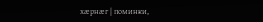хæрнæг | поминки,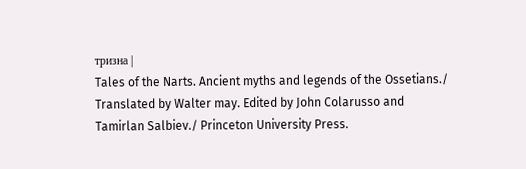тризна |
Tales of the Narts. Ancient myths and legends of the Ossetians./ Translated by Walter may. Edited by John Colarusso and Tamirlan Salbiev./ Princeton University Press.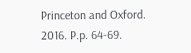Princeton and Oxford. 2016. P.p. 64-69.